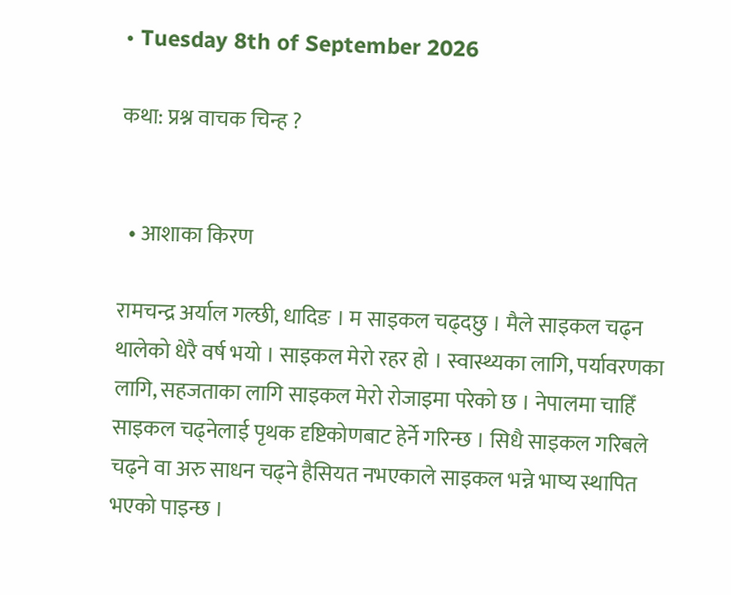• Tuesday 8th of September 2026

कथा: प्रश्न वाचक चिन्ह ?


  • आशाका किरण

रामचन्द्र अर्याल गल्छी, धादिङ । म साइकल चढ्दछु । मैले साइकल चढ्न थालेको धेरै वर्ष भयो । साइकल मेरो रहर हो । स्वास्थ्यका लागि, पर्यावरणका लागि, सहजताका लागि साइकल मेरो रोजाइमा परेको छ । नेपालमा चाहिँ साइकल चढ्नेलाई पृथक दृष्टिकोणबाट हेर्ने गरिन्छ । सिधै साइकल गरिबले चढ्ने वा अरु साधन चढ्ने हैसियत नभएकाले साइकल भन्ने भाष्य स्थापित भएको पाइन्छ ।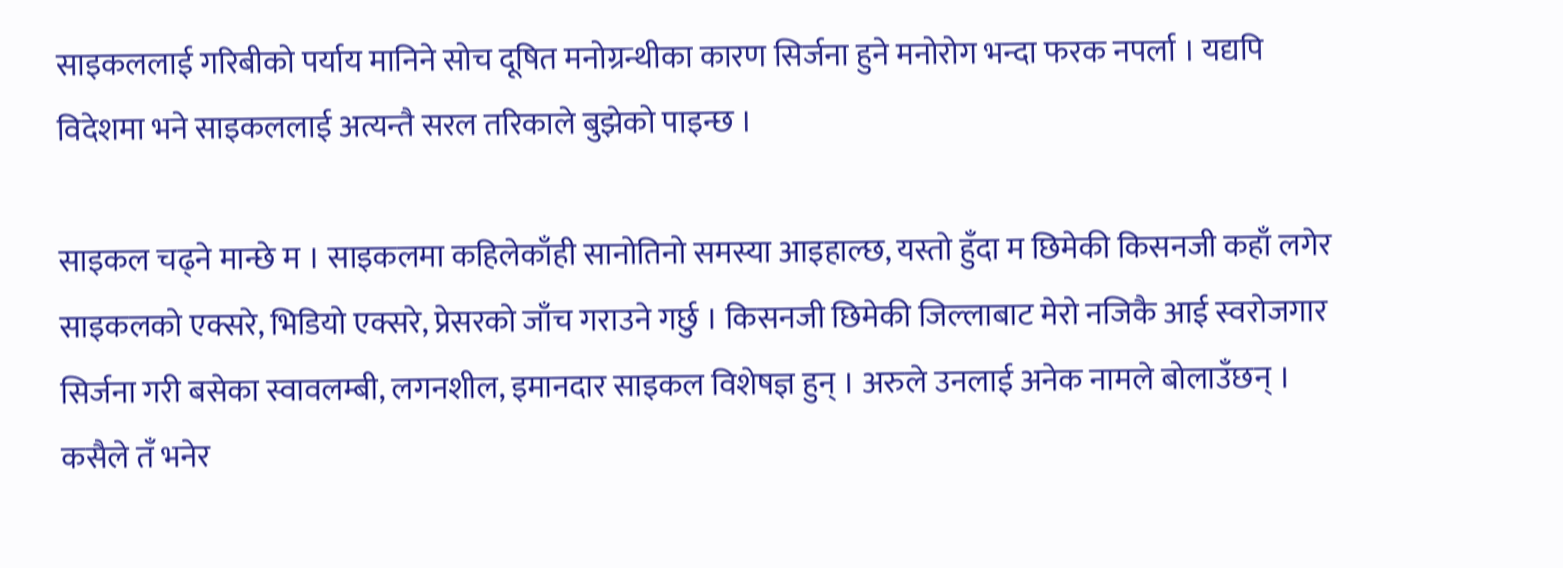साइकललाई गरिबीको पर्याय मानिने सोच दूषित मनोग्रन्थीका कारण सिर्जना हुने मनोरोग भन्दा फरक नपर्ला । यद्यपि विदेशमा भने साइकललाई अत्यन्तै सरल तरिकाले बुझेको पाइन्छ ।

साइकल चढ्ने मान्छे म । साइकलमा कहिलेकाँही सानोतिनो समस्या आइहाल्छ, यस्तो हुँदा म छिमेकी किसनजी कहाँ लगेर साइकलको एक्सरे, भिडियो एक्सरे, प्रेसरको जाँच गराउने गर्छु । किसनजी छिमेकी जिल्लाबाट मेरो नजिकै आई स्वरोजगार सिर्जना गरी बसेका स्वावलम्बी, लगनशील, इमानदार साइकल विशेषज्ञ हुन् । अरुले उनलाई अनेक नामले बोलाउँछन् । कसैले तँ भनेर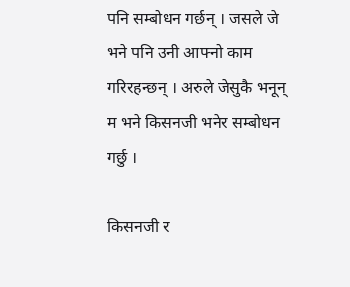पनि सम्बोधन गर्छन् । जसले जे भने पनि उनी आफ्नो काम गरिरहन्छन् । अरुले जेसुकै भनून् म भने किसनजी भनेर सम्बोधन गर्छु ।

किसनजी र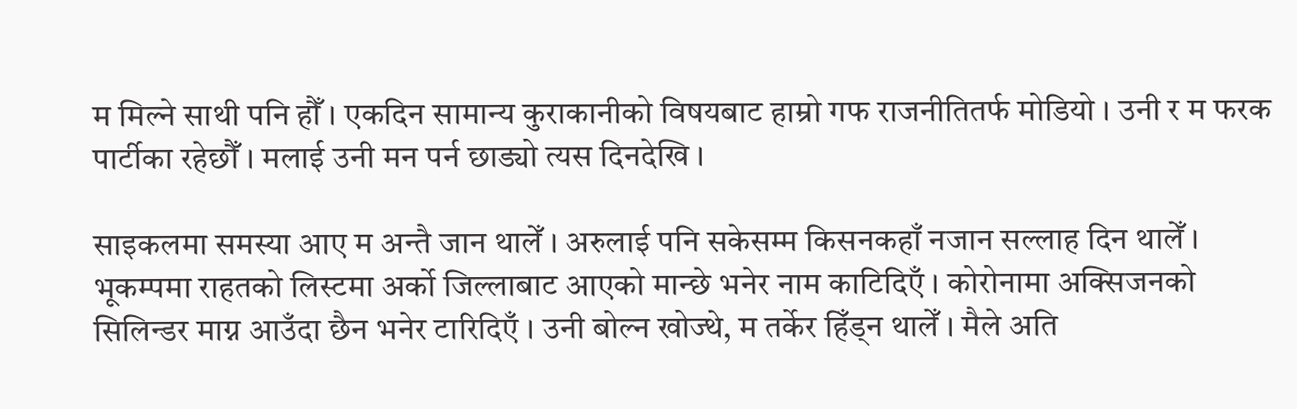म मिल्ने साथी पनि हौँ । एकदिन सामान्य कुराकानीको विषयबाट हाम्रो गफ राजनीतितर्फ मोडियो । उनी र म फरक पार्टीका रहेछौँ । मलाई उनी मन पर्न छाड्यो त्यस दिनदेखि ।

साइकलमा समस्या आए म अन्तै जान थालेँ । अरुलाई पनि सकेसम्म किसनकहाँ नजान सल्लाह दिन थालेँ । भूकम्पमा राहतको लिस्टमा अर्को जिल्लाबाट आएको मान्छे भनेर नाम काटिदिएँ । कोरोनामा अक्सिजनको सिलिन्डर माग्न आउँदा छैन भनेर टारिदिएँ । उनी बोल्न खोज्थे, म तर्केर हिँड्न थालेँ । मैले अति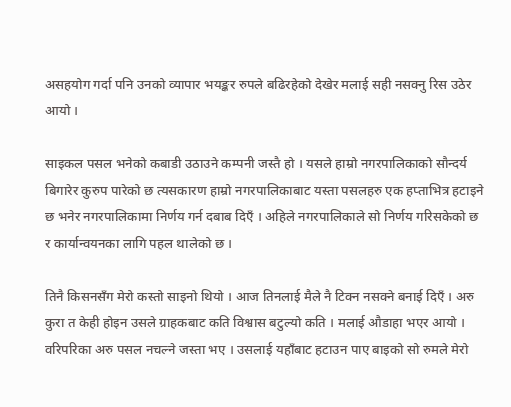असहयोग गर्दा पनि उनको व्यापार भयङ्कर रुपले बढिरहेको देखेर मलाई सही नसक्नु रिस उठेर आयो ।

साइकल पसल भनेको कबाडी उठाउने कम्पनी जस्तै हो । यसले हाम्रो नगरपालिकाको सौन्दर्य बिगारेर कुरुप पारेको छ त्यसकारण हाम्रो नगरपालिकाबाट यस्ता पसलहरु एक हप्ताभित्र हटाइने छ भनेर नगरपालिकामा निर्णय गर्न दबाब दिएँ । अहिले नगरपालिकाले सो निर्णय गरिसकेको छ र कार्यान्वयनका लागि पहल थालेको छ ।

तिनै किसनसँग मेरो कस्तो साइनो थियो । आज तिनलाई मैले नै टिक्न नसक्ने बनाई दिएँ । अरु कुरा त केही होइन उसले ग्राहकबाट कति विश्वास बटुल्यो कति । मलाई औडाहा भएर आयो । वरिपरिका अरु पसल नचल्ने जस्ता भए । उसलाई यहाँबाट हटाउन पाए बाइको सो रुमले मेरो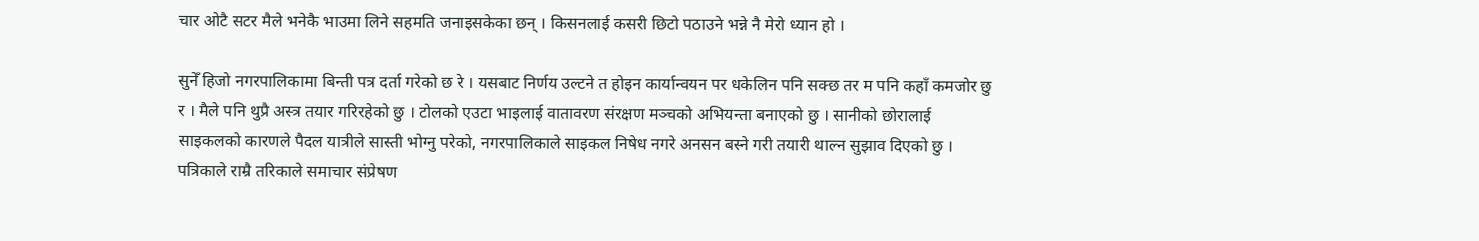चार ओटै सटर मैले भनेकै भाउमा लिने सहमति जनाइसकेका छन् । किसनलाई कसरी छिटो पठाउने भन्ने नै मेरो ध्यान हो ।

सुनेँ हिजो नगरपालिकामा बिन्ती पत्र दर्ता गरेको छ रे । यसबाट निर्णय उल्टने त होइन कार्यान्वयन पर धकेलिन पनि सक्छ तर म पनि कहाँ कमजोर छु र । मैले पनि थुप्रै अस्त्र तयार गरिरहेको छु । टोलको एउटा भाइलाई वातावरण संरक्षण मञ्चको अभियन्ता बनाएको छु । सानीको छोरालाई साइकलको कारणले पैदल यात्रीले सास्ती भोग्नु परेको, नगरपालिकाले साइकल निषेध नगरे अनसन बस्ने गरी तयारी थाल्न सुझाव दिएको छु । पत्रिकाले राम्रै तरिकाले समाचार संप्रेषण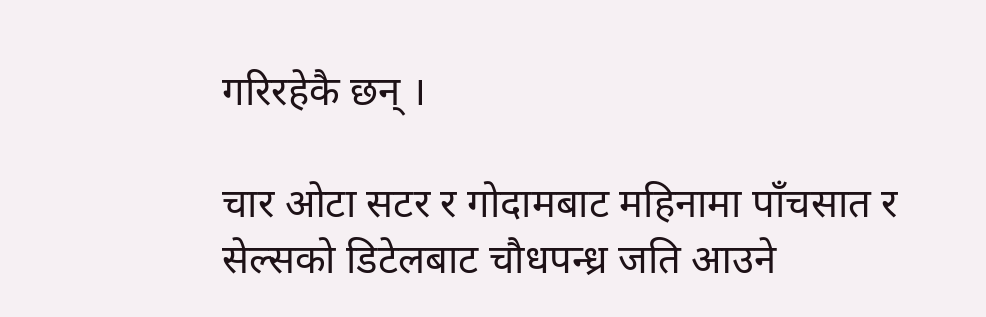गरिरहेकै छन् ।

चार ओटा सटर र गोदामबाट महिनामा पाँचसात र सेल्सको डिटेलबाट चौधपन्ध्र जति आउने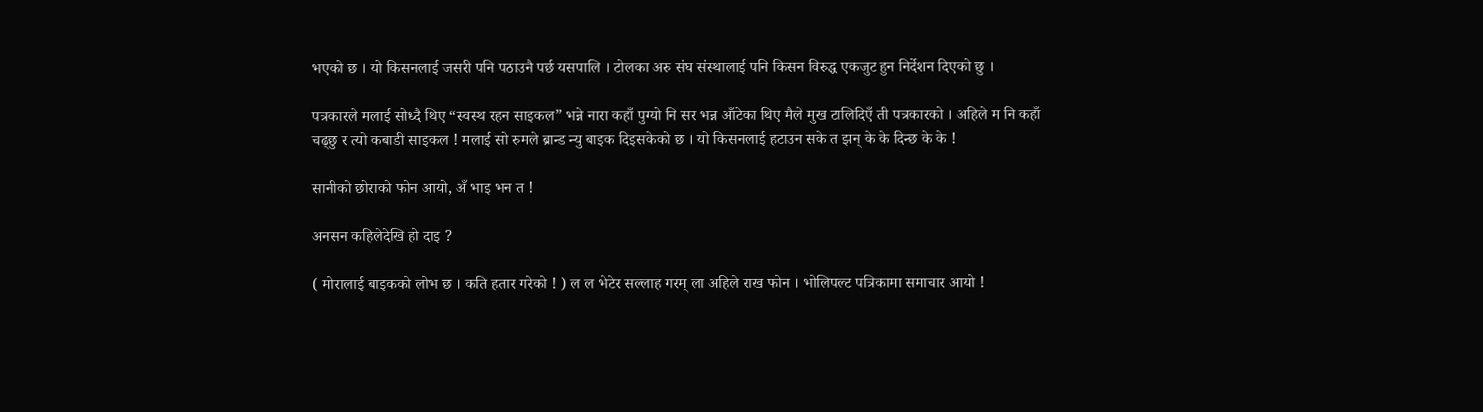भएको छ । यो किसनलाई जसरी पनि पठाउनै पर्छ यसपालि । टोलका अरु संघ संस्थालाई पनि किसन विरुद्ध एकजुट हुन निर्देशन दिएको छु ।

पत्रकारले मलाई सोध्दै थिए “स्वस्थ रहन साइकल” भन्ने नारा कहाँ पुग्यो नि सर भन्न आँटेका थिए मैले मुख टालिदिएँ ती पत्रकारको । अहिले म नि कहाँ चढ्छु र त्यो कबाडी साइकल ! मलाई सो रुमले ब्रान्ड न्यु बाइक दिइसकेको छ । यो किसनलाई हटाउन सके त झन् के के दिन्छ के के !

सानीको छोराको फोन आयो, अँ भाइ भन त !

अनसन कहिलेदेखि हो दाइ ?

( मोरालाई बाइकको लोभ छ । कति हतार गरेको ! ) ल ल भेटेर सल्लाह गरम् ला अहिले राख फोन । भोलिपल्ट पत्रिकामा समाचार आयो !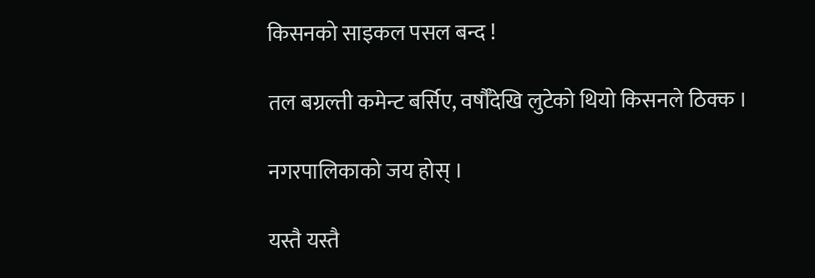किसनको साइकल पसल बन्द !

तल बग्रल्ती कमेन्ट बर्सिए, वर्षौँदेखि लुटेको थियो किसनले ठिक्क ।

नगरपालिकाको जय होस् ।

यस्तै यस्तै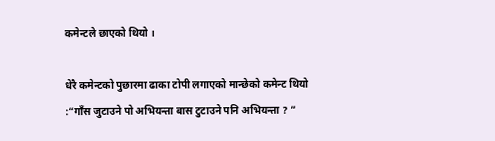कमेन्टले छाएको थियो ।

धेरै कमेन्टको पुछारमा ढाका टोपी लगाएको मान्छेको कमेन्ट थियो :“गाँस जुटाउने पो अभियन्ता बास टुटाउने पनि अभियन्ता ? ”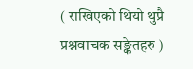( राखिएको थियो थुप्रै प्रश्नवाचक सङ्केतहरु )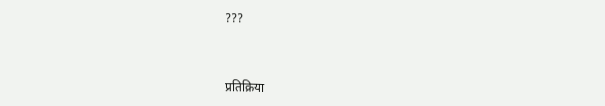???



प्रतिक्रिया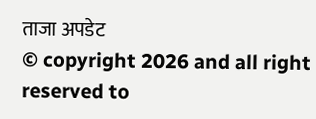ताजा अपडेट
© copyright 2026 and all right reserved to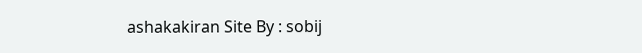ashakakiran Site By : sobij